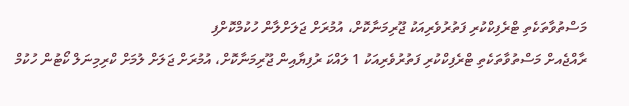މަސްތުވާތަކެތި ޓްރެފިކްކުރި ފަތުރުވެރިއަކު ޖޫރިމަނާކޮށް، އުމުރަށް ޖަލަށްލާން ހުކުމްކޮށްފި
ރާއްޖެއށް މަސްތުވާތަކެތި ޓްރެފިކްކުރި ފަތުރުވެރިއަކު 1 ލައްކަ ރުފިޔާއިން ޖޫރިމަނާކޮށް، އުމުރަށް ޖަލަށް ލުމަށް ކްރިމިނަލް ކޯޓުން ހުކުމް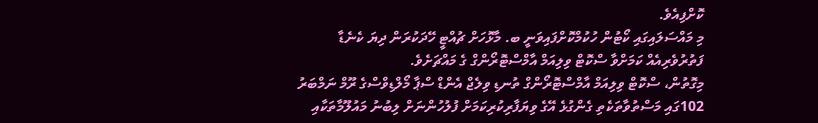ކޮށްފިއެވެ.
މި މައްސަލައިގައި ކޯޓުން ހުކުމްކޮށްފައިވަނީ ބ. މާޅޮހަށް ޗުއްޓީ ހޭދަކުރަން ދިޔަ ކެނެޑާ ފަތުރުވެރިއެއް ކަމަށްވާ ސްކޮޓް ވިލިއަމް އާމްސްޓޮރޯންގް ގެ މައްޗަށެވެ.
މިގޮތުން، ސްކޮޓް ވިލިއަމް އާމްސްޓޮރޯންގް ތުނޑި ވިލެޖް އެންޑް ސްޕާ މޯލްޑިވްސްގެ ރޫމް ނަމްބަރު 102ގައި މަސްތުވާތަކެތި ގެންގުޅެ އޭގެ ވިޔަފާރިކުރިކަމަށް ފުލުހުންނަށް ލިބުނު މައުލޫމާތަކާއި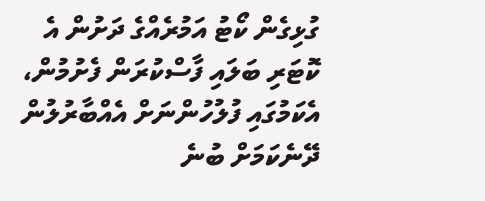ގުޅިގެން ކޯޓު އަމުރެއްގެ ދަށުން އެ ކޮޓަރި ބަލައި ފާސްކުރަން ފެށުމުން، އެކަމުގައި ފުލުހުންނަށް އެއްބާރުލުން ދޭނެކަމަށް ބުނެ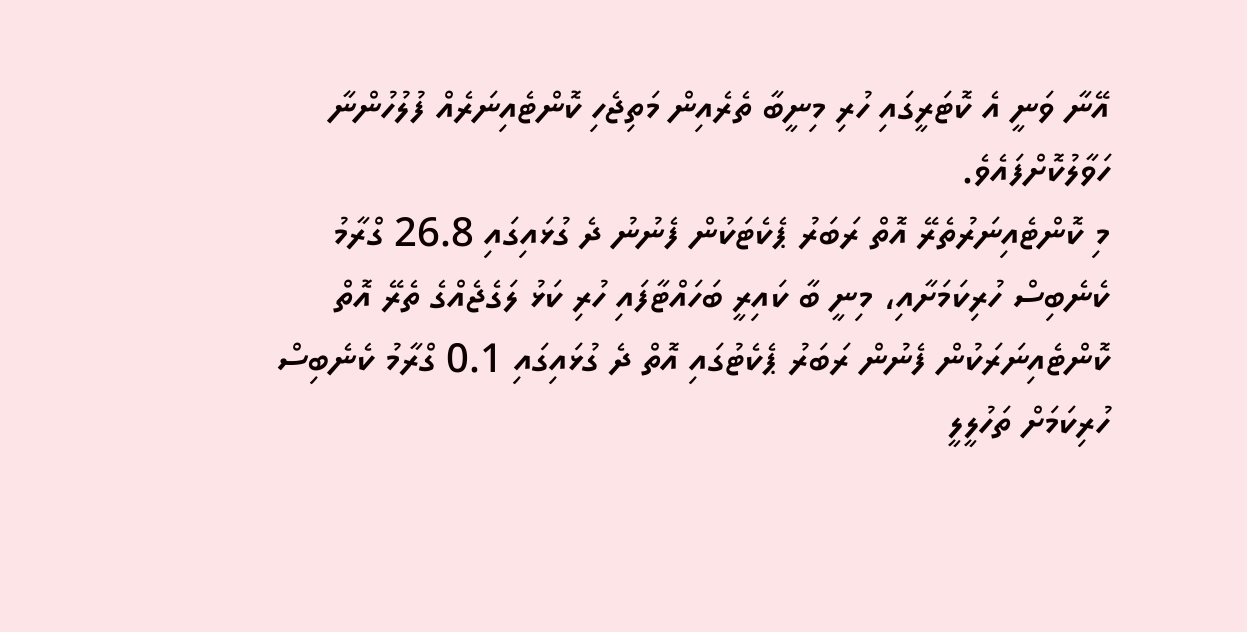އޭނާ ވަނީ އެ ކޮޓަރީގައި ހުރި މިނީބާ ތެރެއިން މަތިޖެހި ކޮންޓެއިނަރެއް ފުލުހުންނާ ހަވާލުކޮށްފައެވެ.
މި ކޮންޓެއިނަރުތެރޭ އޮތް ރަބަރު ޕެކެޓަކުން ފެނުނު ދެ ގުޅައިގައި 26.8 ގްރާމު ކެނެބިސް ހުރިކަމަށާއި، މިނީ ބާ ކައިރީ ބަހައްޓާފައި ހުރި ކަޅު ލަގެޖެއްގެ ތެރޭ އޮތް ކޮންޓެއިނަރަކުން ފެނުން ރަބަރު ޕެކެޓުގައި އޮތް ދެ ގުޅައިގައި 0.1 ގްރާމު ކެނެބިސް ހުރިކަމަށް ތަހުލީލީ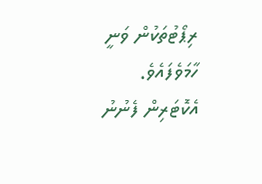ރިޕޯޓުތަކުން ވަނީ ހާމަވެފައެވެ.
އެކޮޓަރިން ފެނުނު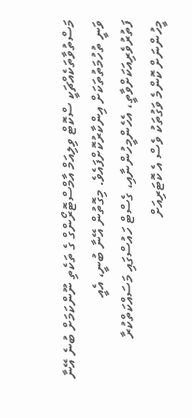މަސްތުވާތަކެއްޗަކީ ސްކޮޓް ވިލިއަމް އާމްސްޓޮރޯންގް ގެ ތަކެތި ނޫންކަމަށް ބުނެ އޭނާ ވަނީ ތުހުމަތުތަކަށް އިންކާރުކޮށްފައެވެ. މިގޮތުން އޭނާ ބުނީ، އެއީ ފަތުރުވެރިއަކަށްވާތީ، އެހެންމީހުންނާއި، ގެސްޓް ހައުސްގައި މަސައްކަތްކުރާ މީހުންނަށް ކޮންމެ ވަގުތަކު ވެސް އެ ކޮޓަރިއަށް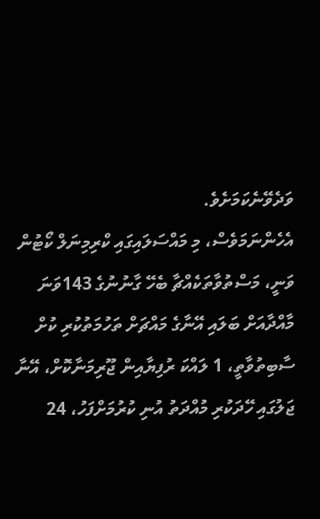ވަދެވޭނެކަމަށެވެ.
އެހެންނަމަވެސް، މި މައްސަލައިގައި ކްރިމިނަލް ކޯޓުން ވަނީ، މަސްތުވާތަކެއްޗާ ބެހޭ ގާނުނުގެ 143ވަނަ މާއްދާއަށް ބަލައި އޭނާގެ މައްޗަށް ތަހުމަތުކުރި ކުށް ސާބިތުވާތީ، 1 ލައްކަ ރުފިޔާއިން ޖޫރިމަނާކޮށް، އޭނާ ޖަލުގައި ހޭދަކުރި މުއްދަތު އުނި ކުރުމަށްފަހު، 24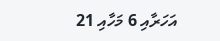އަހަރާއި 6 މަހާއި 21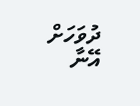ދުވަހަށް އޭނާ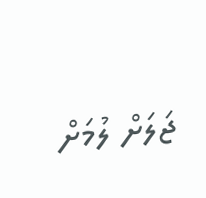ޖަލަށް ލުމަށް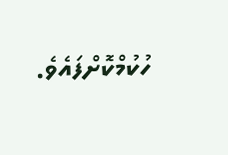ހުކުމްކޮށްފައެވެ.